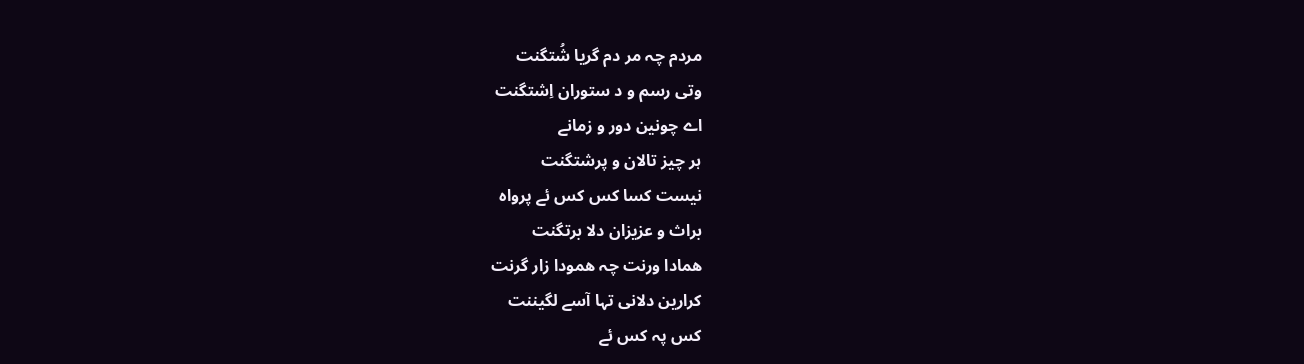مردم چہ مر دم گریا شُتگنت
وتی رسم و د ستوران اِشتگنت
اے چونین دور و زمانے
ہر چیز تالان و پرشتگنت
نیست کسا کس کس ئے پرواہ
براث و عزیزان دلا برتگنت
ھمادا ورنت چہ ھمودا زار گرنت
کرارین دلانی تہا آسے لگیننت
کس پہ کس ئے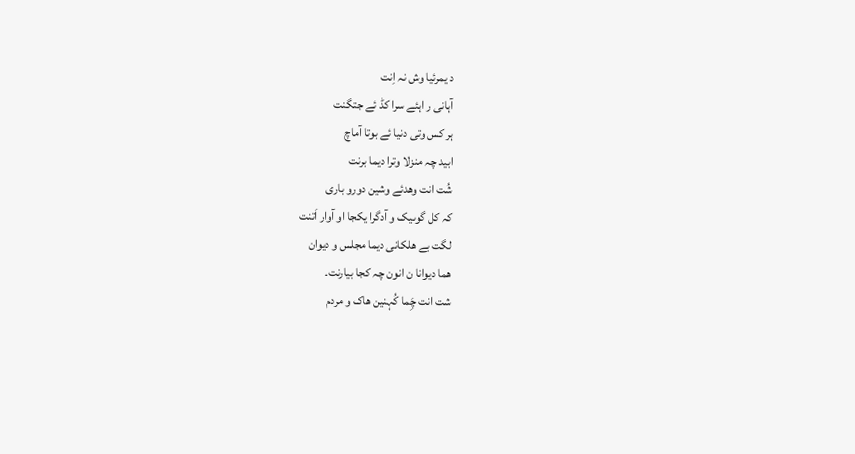د یمرئیا وش نہ اِنت
آہانی ر اہئے سرا کڈ ئے جتگنت
ہر کس وتی دنیا ئے بوتا آماچ
ابید چہ منزلا وترا دیما برنت
شُت انت وھدئے وشین دورو باری
کہ کل گوںیک و آدگرا یکجا او آوار اَتنت
لگت بے ھلکانی دیما مجلس و دیوان
ھما دیوانا ن انون چہ کجا بیارنت۔
شت انت چَِما کُہنین ھاک و مردم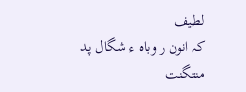لطیف
کہ انون ر وباہ ء شگال پد منتگنت